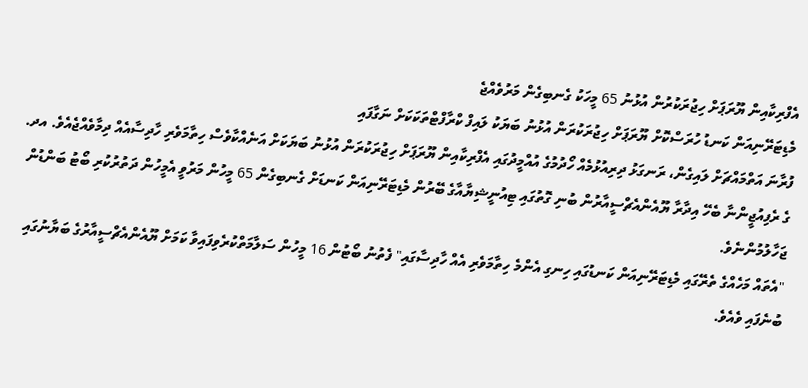އެފްރިކާއިން ޔޫރަޕަށް ހިޖުރަކުރުން އުޅުނު 65 މީހަކު ގެނބިގެން މަރުވެއްޖެ
މެޑިޓަރޭނިއަން ކަނޑު ހުރަސްކޮށް ޔޫރަޕަށް ހިޖުރަކުރަން އުޅުނު ބަޔަކު ލައިފް ކްރާފްޓްތަކަކަށް ނަގާފައި
ފުރާނަ އަތްމައްޗަށް ލައިގެން، ރަނގަޅު ދިރިއުޅުމެއް ހޯދުމުގެ އުއްމީދުގައި އެފްރިކާއިން ޔޫރަޕަށް ހިޖުރަކުރަން އުޅުނު ބަޔަކަށް އަނެއްކާވެސް ހިތާމަވެރި ހާދިސާއެއް ދިމާވެއްޖެއެވެ. އދ. ގެ ރެފިއުޖީންނާ ބެހޭ އިދާރާ ޔޫއެންއެޗްސީއާރުން ބުނި ގޮތުގައި ޓިއުނީޝިޔާއާގެ ބޭރުން މެޑިޓަރޭނިއަން ކަނޑަށް ގެނބިގެން 65 މީހުން މަރުވީ އެމީހުން ދަތުރުކުރި ބޯޓު ބަންޑުން ޖަހާލުމުންނެވެ.
"އެތައް މަހެއްގެ ތެރޭގައި މެޑިޓަރޭނިއަން ކަނޑުގައި ހިނގި އެންމެ ހިތާމަވެރި އެއް ހާދިސާގައި" ފެތުނު ބޯޓުން 16 މީހުން ސަލާމަތްކުރެވިފައިވާ ކަމަށް ޔޫއެންއެޗްސީއާރުގެ ބަޔާނުގައި ބުނެފައި ވެއެވެ.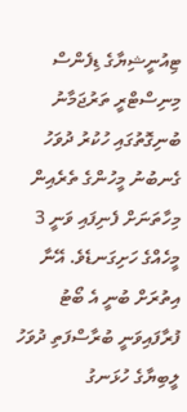ޓިއުނީޝިޔާގެ ޑިފެންސް މިނިސްޓްރީ ތަރުޖަމާނު ބުނިގޮތުގައި ހުކުރު ދުވަހު ގެނބުނު މީހުންގެ ތެރެއިން މިހާތަނަށް ފެނިފައި ވަނީ 3 މީހެއްގެ ހަށިގަނޑެވެ. އޭނާ އިތުރަށް ބުނީ އެ ބޯޓު ފުރާފައިވަނީ ބުރާސްފަތި ދުވަހު ލީބިޔާގެ ހުޅަނގު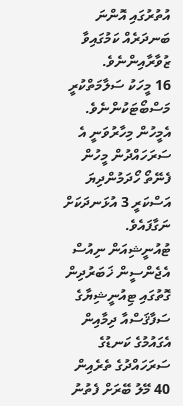އުތުރުގައި އޮންނަ ބަނދަރެއް ކަމުގައިވާ ޒުވާރާއިންނެވެ.
16 މީހަކު ސަލާމަތްކުރީ މަސްބޯޓަކުންނެވެ. އެމީހުން މިހާރުވަނީ އެ ސަރަހައްދުން މީހުން ފެނޭތޯ ހޯދަމުންދިޔަ އަސްކަރީ 3 އުޅަނދަކަށް ނަގާފައެވެ.
ޓުއުނީޝިއަން ނިއުސް އެޖެންސީން ޚަބަރުދިން ގޮތުގައި ޓިއުނީޝިޔާގެ ސަފާޤަސްއާ ދިމާއިން އެގައުމުގެ ކަނޑުގެ ސަރަހައްދުގެ ތެރެއިން 40 މޭލު ބޭރަށް ފެތުނު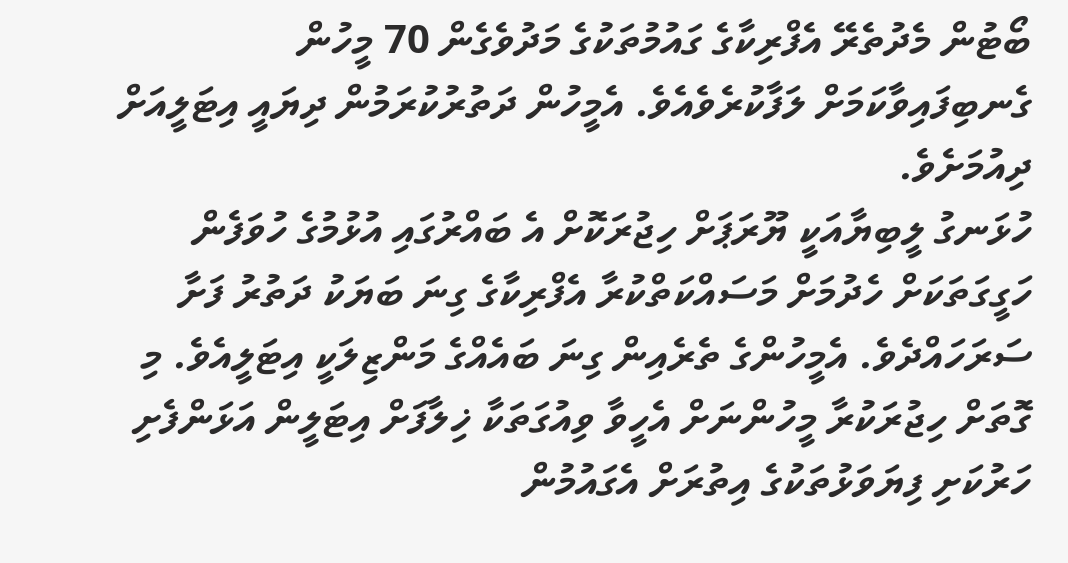ބޯޓުން މެދުތެރޭ އެފްރިކާގެ ގައުމުތަކުގެ މަދުވެގެން 70 މީހުން ގެނބިފައިވާކަމަށް ލަފާކުރެވެއެވެ. އެމީހުން ދަތުރުކުރަމުން ދިޔައީ އިޓަލީއަށް ދިއުމަށެވެ.
ހުޅަނގު ލީބިޔާއަކީ ޔޫރަޕަށް ހިޖުރަކޮށް އެ ބައްރުގައި އުޅުމުގެ ހުވަފެން ހަގީގަތަކަށް ހެދުމަށް މަސައްކަތްކުރާ އެފްރިކާގެ ގިނަ ބަޔަކު ދަތުރު ފަށާ ސަރަހައްދެވެ. އެމީހުންގެ ތެރެއިން ގިނަ ބައެއްގެ މަންޒިލަކީ އިޓަލީއެވެ. މި ގޮތަށް ހިޖުރަކުރާ މީހުންނަށް އެހީވާ ވިއުގަތަކާ ޚިލާފަށް އިޓަލީން އަޅަންފެށި ހަރުކަށި ފިޔަވަޅުތަކުގެ އިތުރަށް އެގައުމުން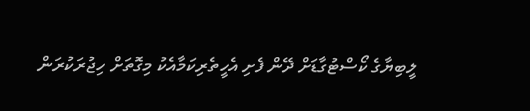ލީބިޔާގެ ކޯސްޓުގާޑަށް ދޭން ފެށި އެހީތެރިކަމާއެކު މިގޮތަށް ހިޖުރަކުރަން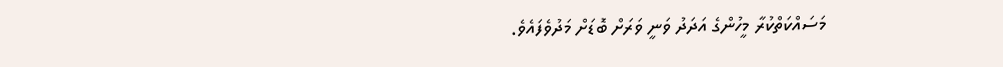މަސައްކަތްކުރާ މީހުންގެ އަދަދު ވަނީ ވަރަށް ބޮޑަށް މަދުވެފައެވެ.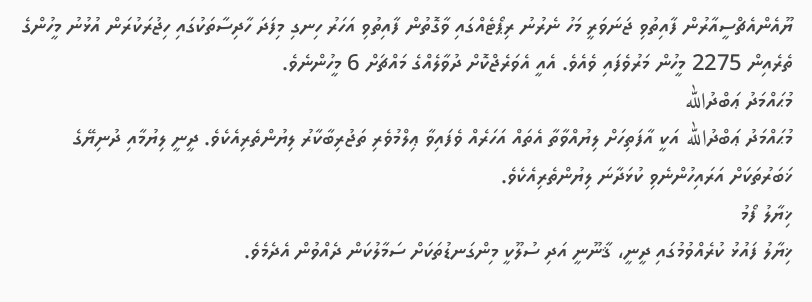ޔޫއެންއެޗްސީއާރުން ފާއިތުވި ޖަނަވަރީ މަހު ނެރުނު ރިޕޯޓެއްގައި ވާގޮތުން ފާއިތުވި އަހަރު ހިނގި މިފަދަ ހާދިސާތަކުގައި ހިޖުރަކުރަން އުޅުނު މީހުންގެ ތެރެއިން 2275 މީހުން މަރުވެފައި ވެއެވެ. އެއީ އެވަރެޖްކޮށް ދުވާލެއްގެ މައްޗަށް 6 މީހުންނެވެ.
މުޙައްމަދު ޢަބްދުالله
މުޙައްމަދު ޢަބްދުالله އަކީ އާފަތިހަށް ލިޔުއްވާތާ އެތައް އަހަރެއް ވެފައިވާ ޢިލްމުވެރި ތަޖުރިބާކާރު ލިޔުންތެރިއެކެވެ. ދީނީ ލިޔުމާއި ދުނިޔޭގެ ޚަބަރުތަކަށް އަރައިހުންނެވި ކުޅަދާނަ ލިޔުންތެރިއެކެވެ.
ޚިޔާލު ފޯމު
ޚިޔާލު ފައުޅު ކުރެއްވުމުގައި ދީނީ، ޤާނޫނީ އަދި ސުލޫކީ މިންގަނޑުތަކަށް ސަމާލުކަން ދެއްވުން އެދެމެވެ.